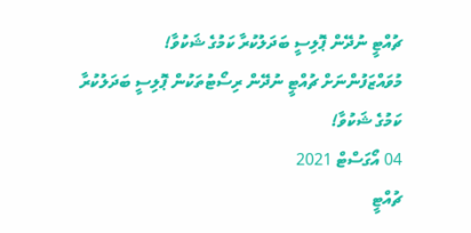ޗުއްޓީ ނުދޭން ޕޮލިސީ ބަދަލުކުރާ ކަމުގެ ޝަކުވާ!
މުވައްޒަފުންނަށް ޗުއްޓީ ނުދޭން ރިސޯޓުތަކުން ޕޮލިސީ ބަދަލުކުރާ ކަމުގެ ޝަކުވާ!
04 އޯގަސްޓް 2021
ޗުއްޓީ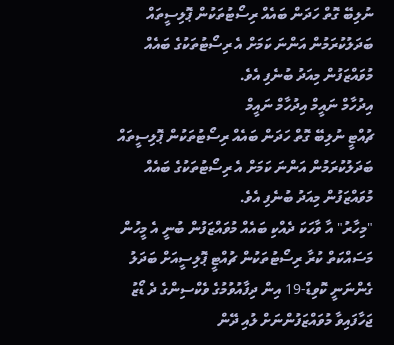ނުލިބޭ ގޮތް ހަދަން ބައެއް ރިސޯޓުތަކުން ޕޮލިސީތައް ބަދަލުކުރަމުން އަންނަ ކަމަށް އެ ރިސޯޓުތަކުގެ ބައެއް މުވައްޒަފުން މިއަދު ބުނެފި އެވެ.
އިދުހާމް ނައީމް އިދުހާމް ނައީމް
ޗުއްޓީ ނުލިބޭ ގޮތް ހަދަން ބައެއް ރިސޯޓުތަކުން ޕޮލިސީތައް ބަދަލުކުރަމުން އަންނަ ކަމަށް އެ ރިސޯޓުތަކުގެ ބައެއް މުވައްޒަފުން މިއަދު ބުނެފި އެވެ.
"މިހާރު" އާ ވާހަކަ ދެއްކި ބައެއް މުވައްޒަފުން ބުނީ އެ މީހުން މަސައްކަތް ކުރާ ރިސޯޓުތަކުން ޗުއްޓީ ޕޮލިސީއަށް ބަދަލު ގެންނަނީ ކޮވިޑް-19 އިން ދިފާއުވުމުގެ ވެކްސިންގެ ދެ ޑޯޒު ޖަހާފައިވާ މުވައްޒަފުންނަށް ލުއި ދޭން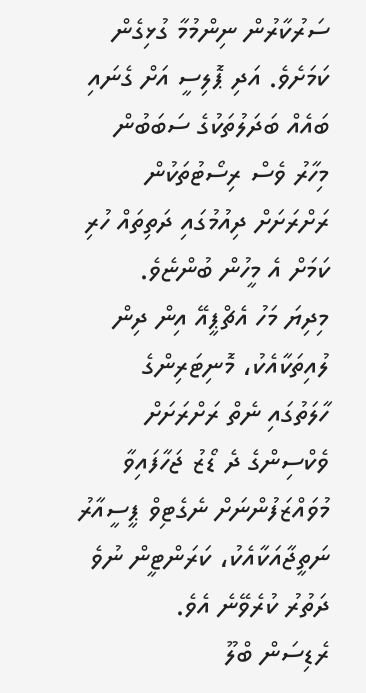ސަރުކާރުން ނިންމުމާ ގުޅިގެން ކަމަށެވެ. އަދި ޕޮލިސީ އަށް ގެނައި ބައެއް ބަދަލުތަކުގެ ސަބަބުން މިހާރު ވެސް ރިސޯޓުތަކުން ރަށްރަށަށް ދިއުމުގައި ދަތިތައް ހުރި ކަމަށް އެ މީހުން ބުންޏެވެ.
މިދިޔަ މަހު އެޗްޕީއޭ އިން ދިން ލުއިތަކާއެކު، މޮނިޓަރިންގެ ހާލަތުގައި ނެތް ރަށްރަށަށް ވެކްސިންގެ ދެ ޑޯޒު ޖަހާފައިވާ މުވައްޒަފުންނަށް ނެގެޓިވް ޕީސީއާރު ނަތީޖާއަކާއެކު، ކަރަންޓީން ނުވެ ދަތުރު ކުރެވޭނެ އެވެ.
ރެޑިސަން ބްލޫ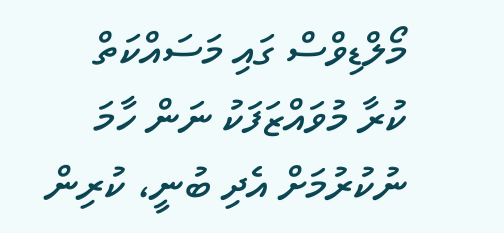މޯލްޑިވްސް ގައި މަސައްކަތް ކުރާ މުވައްޒަފަކު ނަން ހާމަ ނުކުރުމަށް އެދި ބުނީ، ކުރިން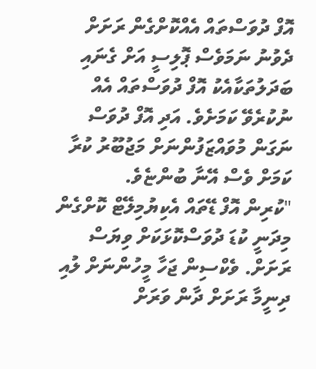އޮފް ދުވަސްތައް އެއްކޮށްގެން ރަށަށް ދެވުނު ނަމަވެސް ޕޮލިސީ އަށް ގެނައި ބަދަލުތަކާއެކު އޮފް ދުވަސްތައް އެއް ނުކުރެވޭ ކަމަށެވެ. އަދި އޮފް ދުވަސް ނަގަން މުވައްޒަފުންނަށް މަޖުބޫރު ކުރާ ކަމަށް ވެސް އޭނާ ބުންޏެވެ.
"ކުރިން އޮފް ޑޭތައް އެކިޔުމިލޭޓް ކޮށްގެން މިދަނީ ކުޑަ ދުވަސްކޮޅަކަށް ވިޔަސް ރަށަށް. ވެކްސިން ޖަހާ މީހުންނަށް ލުއި ދިނީމާ ރަށަށް ދާން ވަރަށް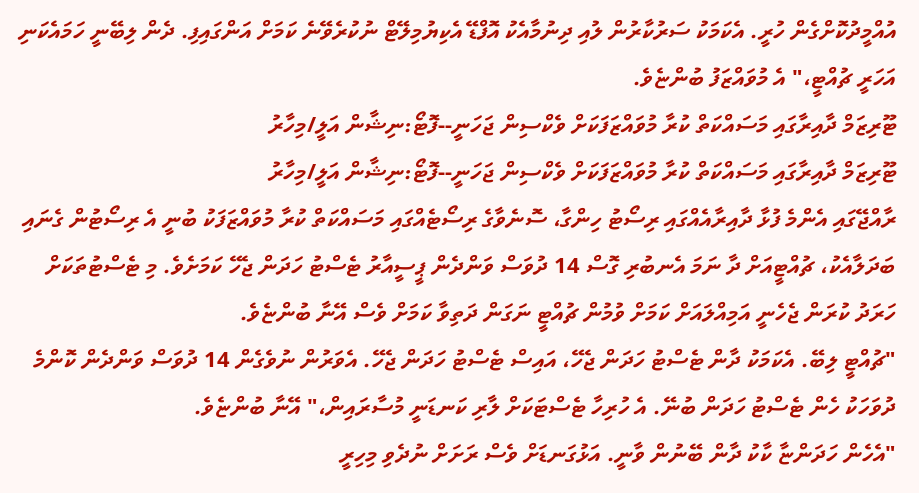އުއްމީދުކޮށްގެން ހުރީ. އެކަމަކު ސަރުކާރުން ލުއި ދިނުމާއެކު އޮފްޑޭ އެކިޔުމިލޭޓް ނުކުރެވޭނެ ކަމަށް އަންގައިފި. ދެން ލިބޭނީ ހަމައެކަނި އަހަރީ ޗުއްޓީ،" އެ މުވައްޒަފު ބުންޏެވެ.
ޓޫރިޒަމް ދާއިރާގައި މަސައްކަތް ކުރާ މުވައްޒަފަކަށް ވެކްސިން ޖަހަނީ--ފޮޓޯ:ނިޝާން އަލީ/މިހާރު
ޓޫރިޒަމް ދާއިރާގައި މަސައްކަތް ކުރާ މުވައްޒަފަކަށް ވެކްސިން ޖަހަނީ--ފޮޓޯ:ނިޝާން އަލީ/މިހާރު
ރާއްޖޭގައި އެންމެ ފުޅާ ދާއިރާއެއްގައި ރިސޯޓު ހިންގާ، ސޮނެވާގެ ރިސޯޓެއްގައި މަސައްކަތް ކުރާ މުވައްޒަފަކު ބުނީ އެ ރިސޯޓުން ގެނައި ބަދަލާއެކު، ޗުއްޓީއަށް ދާ ނަމަ އެނބުރި ގޮސް 14 ދުވަސް ވަންދެން ޕީސީއާރު ޓެސްޓު ހަދަން ޖެހޭ ކަމަށެވެ. މި ޓެސްޓުތަކަށް ހަރަދު ކުރަން ޖެހެނީ އަމިއްލައަށް ކަމަށް ވުމުން ޗުއްޓީ ނަގަން ދަތިވާ ކަމަށް ވެސް އޭނާ ބުންޏެވެ.
"ޗުއްޓީ ލިބޭ. އެކަމަކު ދާން ޓެސްޓު ހަދަން ޖެހޭ، އައިސް ޓެސްޓު ހަދަން ޖެހޭ. އެވަރުން ނުވެގެން 14 ދުވަސް ވަންދެން ކޮންމެ ދުވަހަކު ހެން ޓެސްޓު ހަދަން ބުނޭ. އެ ހުރިހާ ޓެސްޓަކަށް ލާރި ކަނޑަނީ މުސާރައިން،" އޭނާ ބުންޏެވެ.
"އެހެން ހަދަންޏާ ކާކު ދާން ބޭނުން ވާނީ. އަޅުގަނޑަށް ވެސް ރަށަށް ނުދެވި މިހިރީ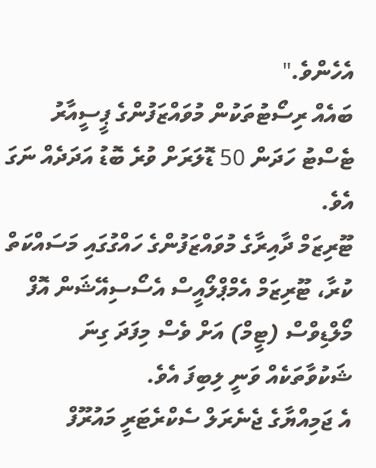އެހެންވެ."
ބައެއް ރިސޯޓުތަކުން މުވައްޒަފުންގެ ޕީސީއާރު ޓެސްޓު ހަދަން 50 ޑޮލަރަށް ވުރެ ބޮޑު އަދަދެއް ނަގަ އެވެ.
ޓޫރިޒަމް ދާއިރާގެ މުވައްޒަފުންގެ ހައްގުގައި މަސައްކަތް ކުރާ، ޓޫރިޒަމް އެމްޕްލޯއީސް އެސޯސިއޭޝަން އޮފް މޯލްޑިވްސް (ޓީމް) އަށް ވެސް މިފަދަ ގިނަ ޝަކުވާތަކެއް ވަނީ ލިބިފަ އެވެ.
އެ ޖަމިއްޔާގެ ޖެނެރަލް ސެކްރެޓަރީ މައުރޫފް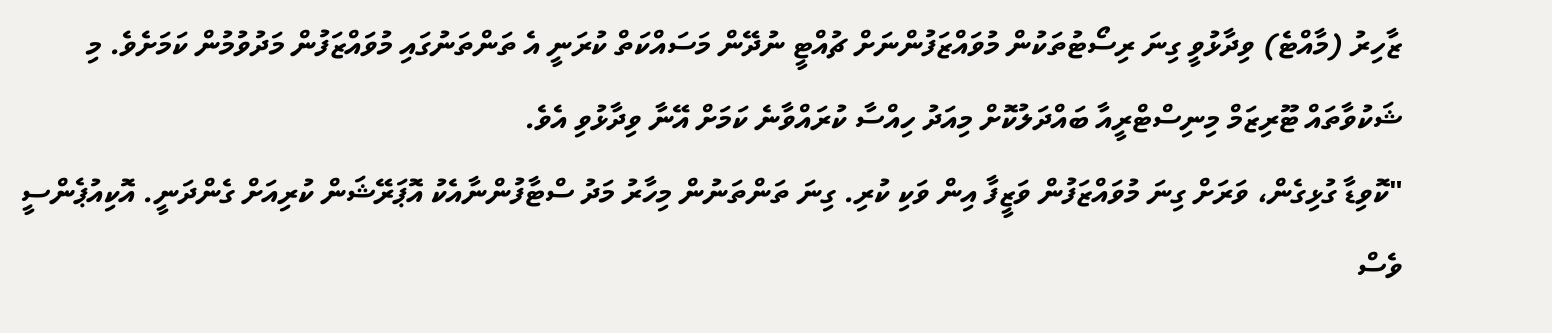ޒާހިރު (މާއްޓެ) ވިދާޅުވީ ގިނަ ރިސޯޓުތަކުން މުވައްޒަފުންނަށް ޗުއްޓީ ނުދޭން މަސައްކަތް ކުރަނީ އެ ތަންތަނުގައި މުވައްޒަފުން މަދުވުމުން ކަމަށެވެ. މި ޝަކުވާތައް ޓޫރިޒަމް މިނިސްޓްރީއާ ބައްދަލުކޮށް މިއަދު ހިއްސާ ކުރައްވާނެ ކަމަށް އޭނާ ވިދާޅުވި އެވެ.
"ކޮވިޑާ ގުޅިގެން، ވަރަށް ގިނަ މުވައްޒަފުން ވަޒީފާ އިން ވަކި ކުރި. ގިނަ ތަންތަނުން މިހާރު މަދު ސްޓާފުންނާއެކު އޮޕަރޭޝަން ކުރިއަށް ގެންދަނީ. އޮކިއުޕެންސީ ވެސް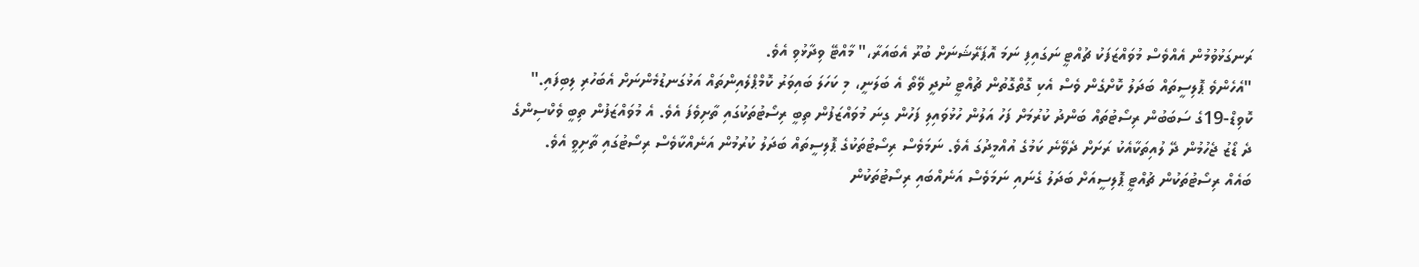ރަނގަޅުވުމުން އެއްވެސް މުވައްޒަފަކު ޗުއްޓީ ނަގައިފި ނަމަ އޮޕަރޭޝަނަށް ބުރޫ އެބައަރާ،" މާއްޓޭ ވިދާޅުވި އެވެ.
"އެހެންވެ ޕޮލިސީތައް ބަދަލު ކޮށްގެން ވެސް އެކި ގޮތްގޮތުން ޗުއްޓީ ނުދީ ވޭތޯ އެ ބަލަނީ، މި ކަހަލަ ބައިވަރު ކޮމްޕްލެއިންތައް އަޅުގަނޑުމެންނަށް އެބަހުރި ލިބިފައި."
ކޮވިޑް-19ގެ ސަބަބުން ރިސޯޓުތައް ބަންދު ކުރުމަށް ފަހު އަލުން ހުޅުވައިލި ފަހުން ގިނަ މުވައްޒަފުން ތިބީ ރިސޯޓުތަކުގައި ތާށިވެފަ އެވެ. އެ މުވައްޒަފުން ތިބީ ވެކްސިންގެ ދެ ޑޯޒު ޖެހުމުން ދޭ ލުއިތަކާއެކު ރަށަށް ދެވޭނެ ކަމުގެ އުއްމީދުގަ އެވެ. ނަމަވެސް ރިސޯޓުތަކުގެ ޕޮލިސީތައް ބަދަލު ކުރުމުން އަނެއްކާވެސް ރިސޯޓުގައި ތާށިވީ އެވެ.
ބައެއް ރިސޯޓުތަކުން ޗުއްޓީ ޕޮލިސީއަށް ބަދަލު ގެނައި ނަމަވެސް އަނެއްބައި ރިސޯޓުތަކުން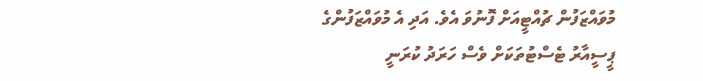މުވައްޒަފުން ޗުއްޓީއަށް ފޮނުވަ އެވެ. އަދި އެ މުވައްޒަފުންގެ ޕީސީއާރު ޓެސްޓުތަކަށް ވެސް ހަރަދު ކުރަނީ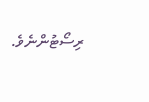ރިސޯޓުންނެވެ.